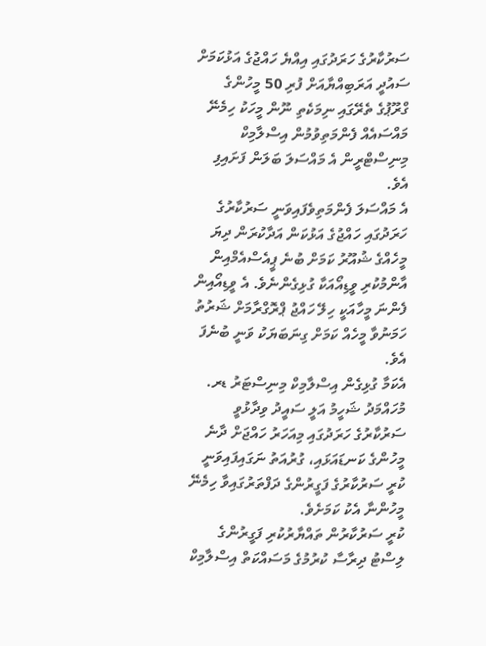ސަރުކާރުގެ ހަރަދުގައި އިއްޔެ ހައްޖުގެ އަޅުކަމަށް ސައުދީ އަރަބިއްޔާއަށް ފުރި 50 މީހުންގެ ގްރޫޕުގެ ތެރޭގައި ނިމަކެތި ނޫން މީހަކު ހިމެނޭ މައްސައެއް ފެންމަތިވުމުން އިސްލާމިކް މިނިސްޓްރީން އެ މައްސަލަ ބަލަން ފަށައިފި އެވެ.
އެ މައްސަލަ ފެންމަތިވެފައިވަނީ ސަރުކާރުގެ ހަރަދުގައި ހައްޖުގެ އަޅުކަން އަދާކުރަން ދިޔަ މީހެއްގެ ޝުއޫރު ކަމަށް ބުނެ ޕީއެސްއެމްއިން އާންމުކުރި ވީޑިއޯއަކާ ގުޅިގެންނެވެ. އެ ވީޑިއޯއިން ފެންނަ މީހާއަކީ ހިލޭ ހައްޖު ޕްރޮގްރާމަށް ޝަރުތު ހަމަނުވާ މީހެއް ކަމަށް ގިނަބަޔަކު ވަނީ ބުނެފަ އެވެ.
އެކަމާ ގުޅިގެން އިސްލާމިކް މިނިސްޓަރު ޑރ. މުހައްމަދު ޝަހީމު އަލީ ސައީދު ވިދާޅުވީ ސަރުކާރުގެ ހަރަދުގައި މިއަހަރު ހައްޖަށް ދާނެ މީހުންގެ ކަނޑައަޅައި، ގުރުއަތު ނަގައިފައިވަނީ ކުރީ ސަރުކާރުގެ ފަގީރުންގެ ދަފްތަރުގައިވާ ހިމެނޭ މީހުންނާ އެކު ކަމަށެވެ.
ކުރީ ސަރުކާރުން ތައްޔާރުކުރި ފަގީރުންގެ ލިސްޓު ދިރާސާ ކުރުމުގެ މަސައްކަތް އިސްލާމިކް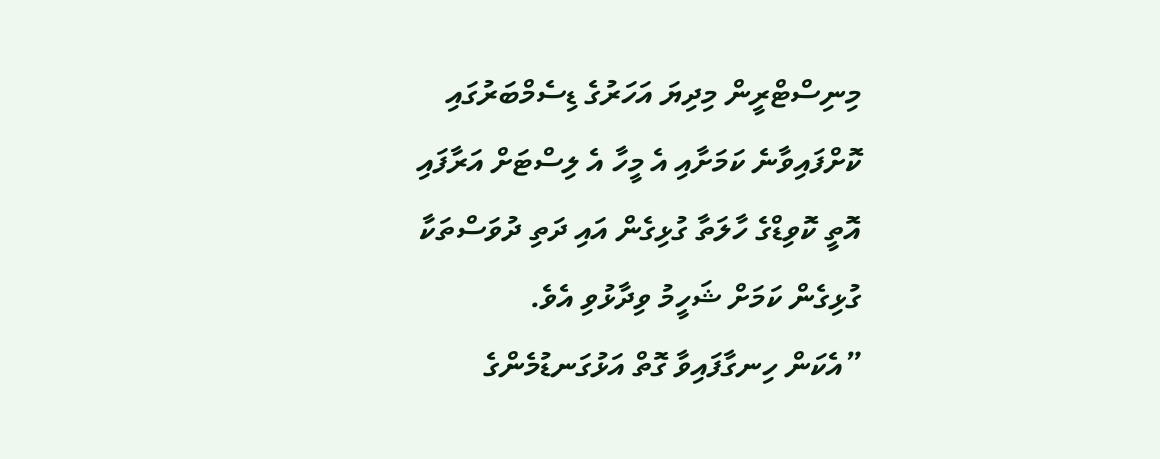މިނިސްޓްރީން މިދިޔަ އަހަރުގެ ޑިސެމްބަރުގައި ކޮށްފައިވާނެ ކަމަށާއި އެ މީހާ އެ ލިސްޓަށް އަރާފައި އޮތީ ކޮވިޑްގެ ހާލަތާ ގުޅިގެން އައި ދަތި ދުވަސްތަކާ ގުޅިގެން ކަމަށް ޝަހީމު ވިދާޅުވި އެވެ.
”އެކަން ހިނގާފައިވާ ގޮތް އަޅުގަނޑުމެންގެ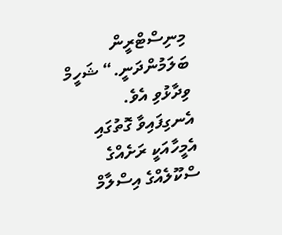މިނިސްޓްރީން ބަލަމުންދަނީ.“ ޝަހީމް ވިދާޅުވި އެވެ.
އެނގިފައިވާ ގޮތުގައި އެމީހާއަކީ ރަށެއްގެ ސްކޫލެއްގެ އިސްލާމް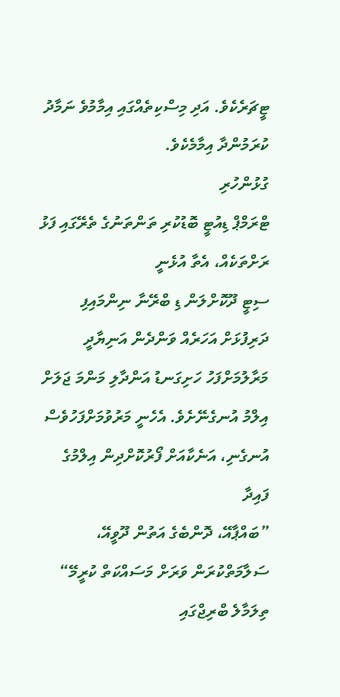ޓީޗަރެކެވެ. އަދި މިސްކިތެއްގައި އިމާމުވެ ނަމާދު ކުރަމުންދާ އިމާމެކެވެ.
ގުޅުންހުރި
ޓްރަމްޕް ޑިއުޓީ ބޮޑުކުރި ތަންތަނުގެ ތެރޭގައި ފަޅު ރަށްތަކެއް، އެތާ އުޅެނީ
ސިޓީ ދޫކޮށްލަން ޑި ބްރޭނާ ނިންމައިފި
ދަރިފުޅަށް އަހަރެއް ވަންދެން އަނިޔާދީ މަރާލުމަށްފަހު ހަށިގަނޑު އަންދާލި މަންމަ ޖަލަށް
އިލްމު އުނގެނޭށެވެ. އެހެނީ މަރުވުމަށްފަހުވެސް އުނގެނި، އަނެކާއަށް ފޯރުކޮށްދިން އިލްމުގެ ފައިދާ
”ބައްޕާއޭ، ދޮންބެގެ އަތުން ދޫވީއޭ، ސަލާމަތްކުރަން ވަރަށް މަސައްކަތް ކުރީމޭ“
ތިލަމާލެ ބްރިޖްގައި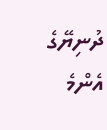ދުނިޔޭގެ އެންމެ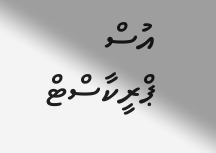އުސް ޕްރީކާސްޓް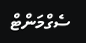ސެގްމަންޓް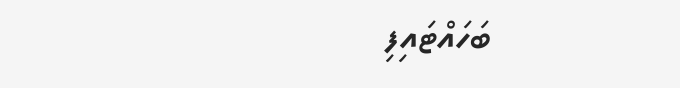ބަހައްޓައިފި